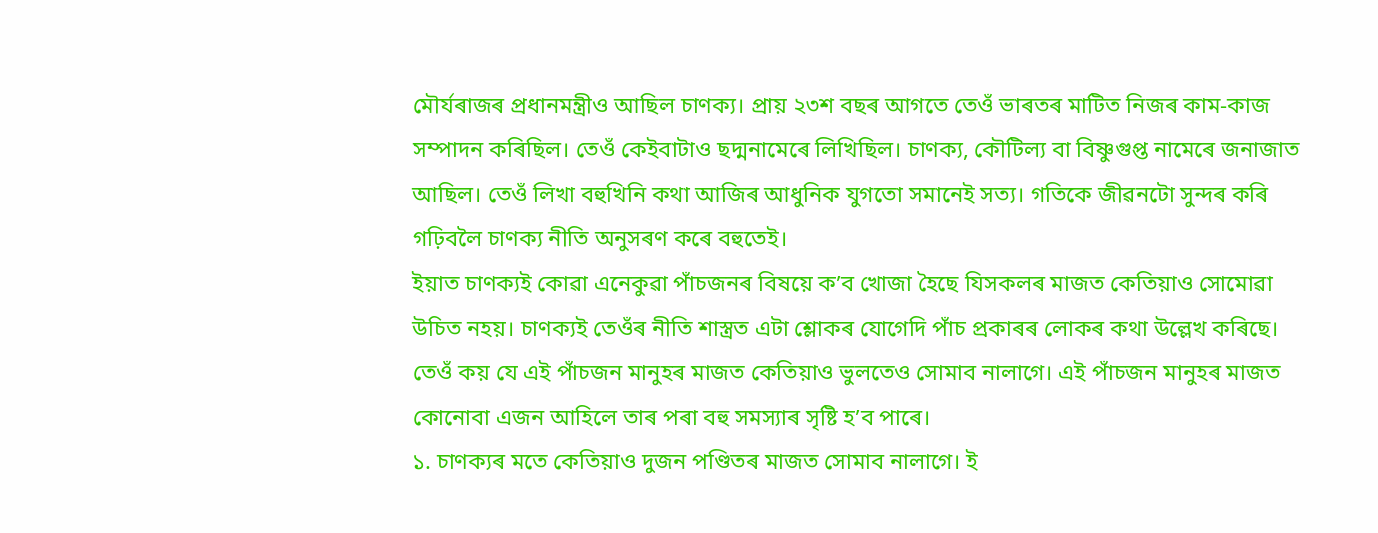মৌৰ্যৰাজৰ প্ৰধানমন্ত্ৰীও আছিল চাণক্য। প্ৰায় ২৩শ বছৰ আগতে তেওঁ ভাৰতৰ মাটিত নিজৰ কাম-কাজ সম্পাদন কৰিছিল। তেওঁ কেইবাটাও ছদ্মনামেৰে লিখিছিল। চাণক্য, কৌটিল্য বা বিষ্ণুগুপ্ত নামেৰে জনাজাত আছিল। তেওঁ লিখা বহুখিনি কথা আজিৰ আধুনিক যুগতো সমানেই সত্য। গতিকে জীৱনটো সুন্দৰ কৰি গঢ়িবলৈ চাণক্য নীতি অনুসৰণ কৰে বহুতেই।
ইয়াত চাণক্যই কোৱা এনেকুৱা পাঁচজনৰ বিষয়ে ক’ব খোজা হৈছে যিসকলৰ মাজত কেতিয়াও সোমোৱা উচিত নহয়। চাণক্যই তেওঁৰ নীতি শাস্ত্ৰত এটা শ্লোকৰ যোগেদি পাঁচ প্ৰকাৰৰ লোকৰ কথা উল্লেখ কৰিছে। তেওঁ কয় যে এই পাঁচজন মানুহৰ মাজত কেতিয়াও ভুলতেও সোমাব নালাগে। এই পাঁচজন মানুহৰ মাজত কোনোবা এজন আহিলে তাৰ পৰা বহু সমস্যাৰ সৃষ্টি হ’ব পাৰে।
১. চাণক্যৰ মতে কেতিয়াও দুজন পণ্ডিতৰ মাজত সোমাব নালাগে। ই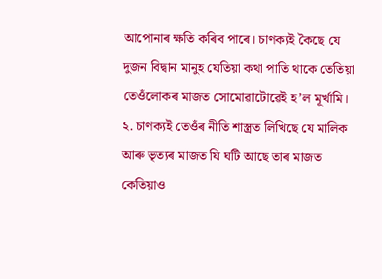আপোনাৰ ক্ষতি কৰিব পাৰে। চাণক্যই কৈছে যে দুজন বিদ্বান মানুহ যেতিয়া কথা পাতি থাকে তেতিয়া তেওঁলোকৰ মাজত সোমোৱাটোৱেই হ’ল মূৰ্খামি।
২. চাণক্যই তেওঁৰ নীতি শাস্ত্ৰত লিখিছে যে মালিক আৰু ভৃত্যৰ মাজত যি ঘটি আছে তাৰ মাজত কেতিয়াও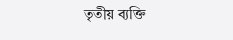তৃতীয় ব্যক্তি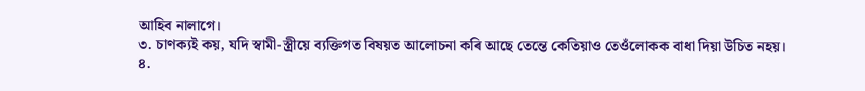আহিব নালাগে।
৩. চাণক্যই কয়, যদি স্বামী-স্ত্ৰীয়ে ব্যক্তিগত বিষয়ত আলোচনা কৰি আছে তেন্তে কেতিয়াও তেওঁলোকক বাধা দিয়া উচিত নহয়।
৪.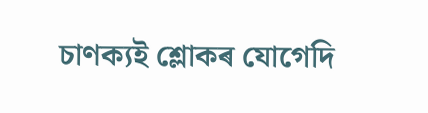চাণক্যই শ্লোকৰ যোগেদি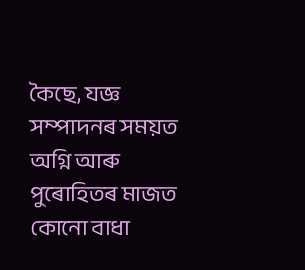কৈছে, যজ্ঞ সম্পাদনৰ সময়ত অগ্নি আৰু পুৰোহিতৰ মাজত কোনো বাধা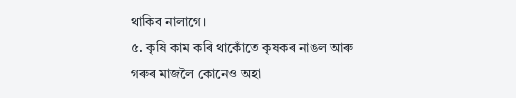থাকিব নালাগে।
৫. কৃষি কাম কৰি থাকোঁতে কৃষকৰ নাঙল আৰু গৰুৰ মাজলৈ কোনেও অহা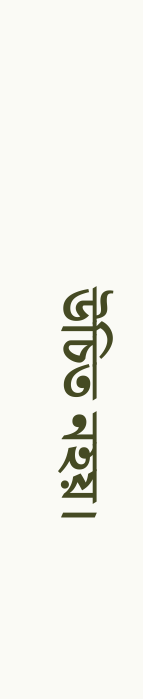উচিত নহয়।